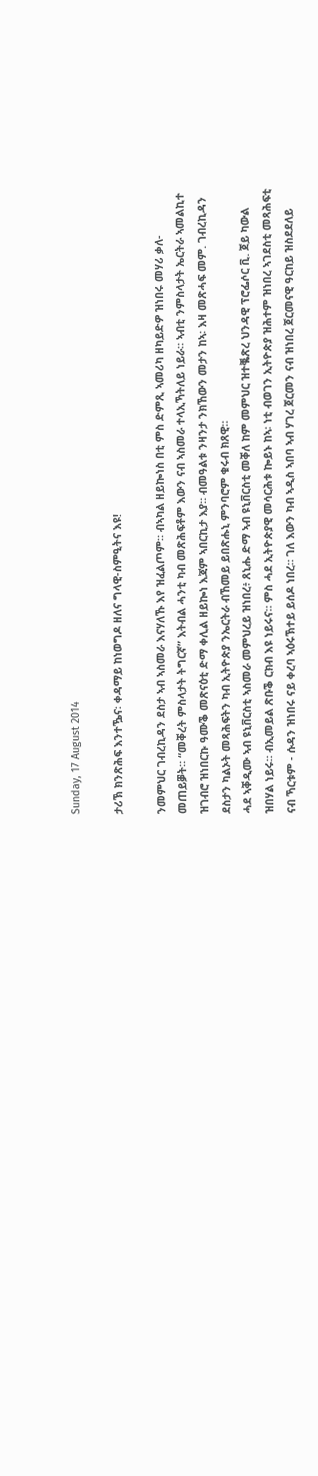Sunday, 17 August 2014

ታሪኽ ክንጽሕፍ እንተዄና፡ ቀዳማይ ከነወግዶ ዘለና ግላዊ-ስምዒትና እዩ!

ንመምህር ገብረኪዳን ደስታ ኣብ ኣስመራ እናሃለኹ እየ ዝፈልጦም። ብኣካል ዘይኰነስ በቲ ምስ ድምጺ ኣመሪካ ዘካይድዎ ዝነበሩ መሃሪ ቃለ-መጠይቓት። “መቐረት ምስላታት ትግርኛ” እትብል ሓንቲ ካብ መጽሕፍቶም እውን ናብ ኣስመራ ተላኢኻትለይ ነይራ። ኣብቲ ንምስላታት ኤርትራ ኣመልኪተ ዝገብሮ ዝነበርኩ ዓሙቕ መጽናዕቲ ድማ ቀሊል ዘይኰነ እጃም ኣበርኪታ እያ። ብመዓልቱ ንዛንታ ንክኸውን መታን ከኣ፡ እዛ መጽሓፍ መም. ገብረኪዳን ደስታን ካልኦት መጻሕፍትን ካብ ኢትዮጵያ ንኤርትራ ብኸመይ ይበጽሑኒ ምንባሮም ቁሩብ ክጸዊ።
ሓደ ኣቐዲሙ ኣብ ዩኒቨርስቲ ኣስመራ መምህረይ ዝነበረ፥ ጸኒሑ ድማ ኣብ ዩኒቨርስቲ መቐለ ከም መምህር ዝተቘጽረ ህንዳዊ ፕሮፌሶር ቪ. ጀይ ካውል ዝበሃል ነይሩ። ብኢመይል ጽቡቕ ርክብ እዩ ነይሩና። ምስ ሓደ ኢትዮጵያዊ መሳርሕቱ ኰይኑ ከኣ፡ ነቲ ብወገን ኢትዮጵያ ዝሕተም ዝነበረ ኣገደስቲ መጻሕፍቲ ናብ ኻርቱም - ሱዳን ዝነበሩ ናይ ቀረባ ኣዕሩኽተይ ይሰዶ ነበረ። ገለ እውን ካብ ኣዲስ ኣበባ ኣብ ሃገረ ጀርመን ናብ ዝነበረ ጀርመናዊ ዓርከይ ዝስደደለይ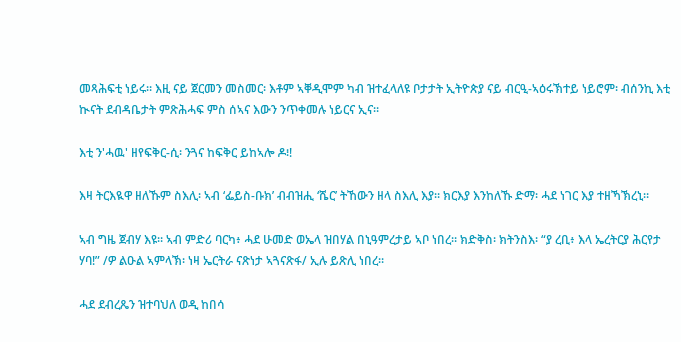መጻሕፍቲ ነይሩ። እዚ ናይ ጀርመን መስመር፡ እቶም ኣቐዲሞም ካብ ዝተፈላለዩ ቦታታት ኢትዮጵያ ናይ ብርዒ-ኣዕሩኽተይ ነይሮም፡ ብሰንኪ እቲ ኲናት ደብዳቤታት ምጽሕሓፍ ምስ ሰኣና እውን ንጥቀመሉ ነይርና ኢና።

እቲ ን'ሓዉ' ዘየፍቅር-ሲ፡ ንጓና ከፍቅር ይከኣሎ ዶ፧!

እዛ ትርእዪዋ ዘለኹም ስእሊ፡ ኣብ ‘ፌይስ-ቡክ’ ብብዝሒ ‘ሼር’ ትኸውን ዘላ ስእሊ እያ። ክርእያ እንከለኹ ድማ፡ ሓደ ነገር እያ ተዘኻኽረኒ።

ኣብ ግዜ ጀብሃ እዩ። ኣብ ምድሪ ባርካ፥ ሓደ ሁመድ ወኤላ ዝበሃል በኒዓምረታይ ኣቦ ነበረ። ክድቅስ፡ ክትንስእ፡ “ያ ረቢ፥ እላ ኤረትርያ ሕርየታ ሃባ!” /ዎ ልዑል ኣምላኽ፡ ነዛ ኤርትራ ናጽነታ ኣጓናጽፋ/ ኢሉ ይጽሊ ነበረ።

ሓደ ደብረጼን ዝተባህለ ወዲ ከበሳ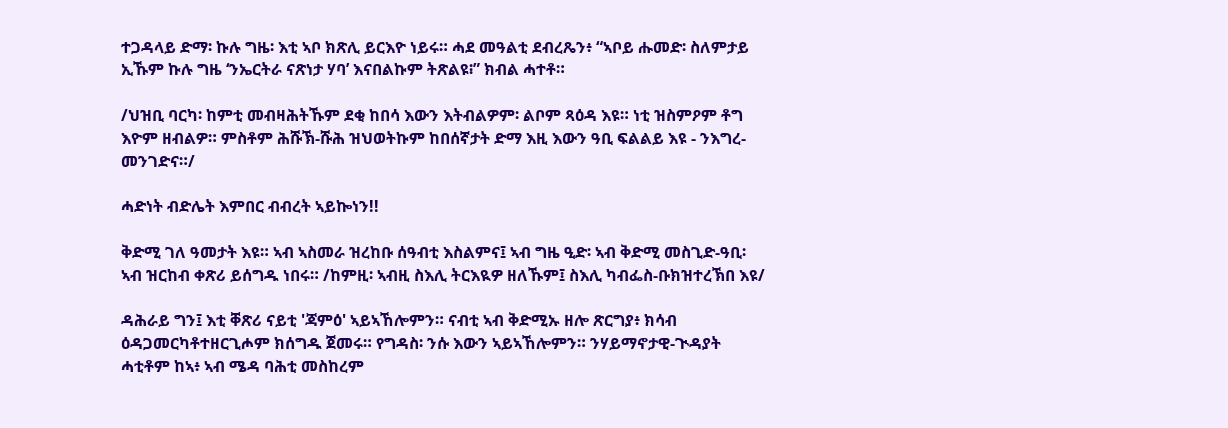ተጋዳላይ ድማ፡ ኩሉ ግዜ፡ እቲ ኣቦ ክጽሊ ይርእዮ ነይሩ። ሓደ መዓልቲ ደብረጼን፥ “ኣቦይ ሑመድ፡ ስለምታይ ኢኹም ኩሉ ግዜ ‘ንኤርትራ ናጽነታ ሃባ’ እናበልኩም ትጽልዩ፧” ክብል ሓተቶ።

/ህዝቢ ባርካ፡ ከምቲ መብዛሕትኹም ደቂ ከበሳ እውን እትብልዎም፡ ልቦም ጻዕዳ እዩ። ነቲ ዝስምዖም ቶግ እዮም ዘብልዎ። ምስቶም ሕሹኽ-ሹሕ ዝህወትኩም ከበሰኛታት ድማ እዚ እውን ዓቢ ፍልልይ እዩ - ንእግረ-መንገድና።/

ሓድነት ብድሌት እምበር ብብረት ኣይኰነን!!

ቅድሚ ገለ ዓመታት እዩ። ኣብ ኣስመራ ዝረከቡ ሰዓብቲ እስልምና፤ ኣብ ግዜ ዒድ፡ ኣብ ቅድሚ መስጊድ-ዓቢ፡ ኣብ ዝርከብ ቀጽሪ ይሰግዱ ነበሩ። /ከምዚ፡ ኣብዚ ስእሊ ትርእዪዎ ዘለኹም፤ ስእሊ ካብፌስ-ቡክዝተረኽበ እዩ/

ዳሕራይ ግን፤ እቲ ቐጽሪ ናይቲ 'ጃምዕ' ኣይኣኸሎምን። ናብቲ ኣብ ቅድሚኡ ዘሎ ጽርግያ፥ ክሳብ ዕዳጋመርካቶተዘርጊሖም ክሰግዱ ጀመሩ። የግዳስ፡ ንሱ እውን ኣይኣኸሎምን። ንሃይማኖታዊ-ጒዳያት ሓቲቶም ከኣ፥ ኣብ ሜዳ ባሕቲ መስከረም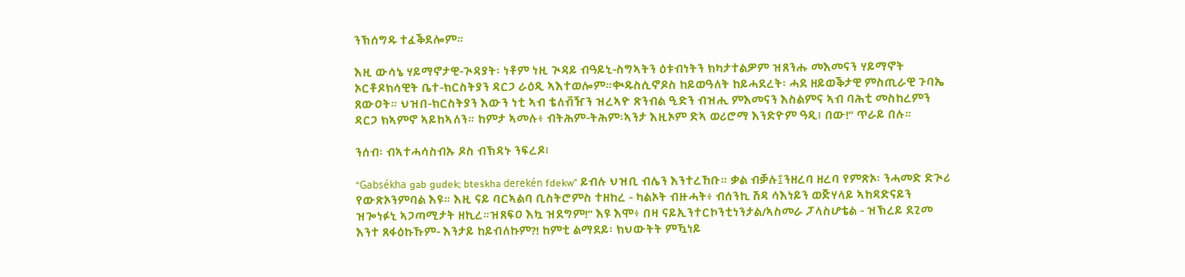ንኽሰግዱ ተፈቕደሎም።

እዚ ውሳኔ ሃይማኖታዊ-ጒዳያት፡ ነቶም ነዚ ጒዳይ ብዓይኒ-ስግኣትን ዕቱብነትን ክካታተልዎም ዝጸንሑ መእመናን ሃይማኖት ኦርቶዶክሳዊት ቤተ-ክርስትያን ዳርጋ ራዕዲ ኣእተወሎም።ቊዱስሲኖዶስ ከይወዓለት ከይሓደረት፡ ሓደ ዘይወቕታዊ ምስጢራዊ ጉባኤ ጸውዐት። ህዝበ-ክርስትያን እውን ነቲ ኣብ ቴለቭዥን ዝረኣዮ ጽንብል ዒድን ብዝሒ ምእመናን እስልምና ኣብ ባሕቲ መስከረምን ዳርጋ ክኣምኖ ኣይከኣለን። ከምታ ኣመሉ፥ ብትሕም-ትሕም፡ኣንታ እዚኦም ድኣ ወሪሮማ እንድዮም ዓዲ፧ በው!” ጥራይ በሉ።

ንሰብ፡ ብኣተሓሳስብኡ ዶስ ብኽዳኑ ንፍረዶ፧

“Gabsékha gab gudek; bteskha derekén fdekw” ይብሉ ህዝቢ ብሌን እንተረኸቡ። ቃል ብቓሉ፤ንዘረባ ዘረባ የምጽኦ፡ ንሓመድ ድጒሪ የውጽኦንምባል እዩ። እዚ ናይ ባርኣልባ ቢስትሮምስ ተዘከረ - ካልኦት ብዙሓት፥ ብሰንኪ ሽዳ ሳእነይን ወጅሃላይ ኣከዳድናይን ዝጐነፉኒ ኣጋጣሚታት ዘኪረ።ዝጸፍዐ እኳ ዝደግም!” እዩ እሞ፥ በዛ ናይኢንተርኮንቲነንታል/ኣስመራ ፓላስሆቴል - ዝኽረይ ደጊመ እንተ ጸፋዕኩኹም- እንታይ ከይብለኩም?! ከምቲ ልማደይ፡ ክህውትት ምዃነይ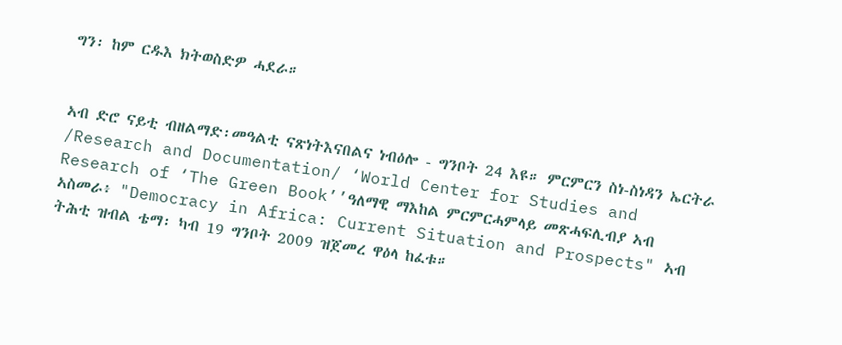ግን፡ ከም ርዱእ ክትወስድዎ ሓደራ።


ኣብ ድሮ ናይቲ ብዘልማድ፡መዓልቲ ናጽነትእናበልና ነብዕሎ - ግንቦት 24 እዩ። ምርምርን ስነ-ስነዳን ኤርትራ /Research and Documentation/ ‘World Center for Studies and Research of ‘The Green Book’’ዓለማዊ ማእከል ምርምርሓምላይ መጽሓፍሊብያ ኣብ ኣስመራ፥ "Democracy in Africa: Current Situation and Prospects" ኣብ ትሕቲ ዝብል ቴማ፡ ካብ 19 ግንቦት 2009 ዝጀመረ ዋዕላ ከፈቱ።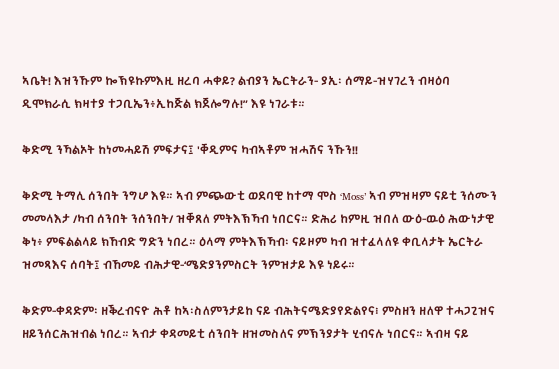ኣቤት! እዝንኹም ኰኽዩኩምእዚ ዘረባ ሓቀይ? ልብያን ኤርትራን- ያኢ፡ ሰማይ-ዝሃገረን ብዛዕባ ዲሞክራሲ ክዛተያ ተጋቢኤን፥ኢከጅል ክጀሎግሉ!” እዩ ነገራቱ።

ቅድሚ ንኻልኦት ከነመሓይሽ ምፍታና፤ 'ቐዲምና ካብኣቶም ዝሓሽና ንኹን!!

ቅድሚ ትማሊ ሰንበት ንግሆ እዩ። ኣብ ምጭውቲ ወደባዊ ከተማ ሞስ ‘Moss’ ኣብ ምዝዛም ናይቲ ንሰሙን መመላእታ /ካብ ሰንበት ንሰንበት/ ዝቐጸለ ምትእኽኻብ ነበርና። ድሕሪ ከምዚ ዝበለ ውዕ-ዉዕ ሕውነታዊ ቅነ፥ ምፍልልላይ ክኸብድ ግድን ነበረ። ዕላማ ምትእኽኻብ፡ ናይዞም ካብ ዝተፈላለዩ ቀቢላታት ኤርትራ ዝመጻእና ሰባት፤ ብኸመይ ብሕታዊ-‘ሜድያንምስርት ንምዝታይ እዩ ነይሩ።

ቅድም-ቀዳድም፡ ዘቕረብናዮ ሕቶ ከኣ፡ስለምንታይከ ናይ ብሕትናሜድያየድልየና፧ ምስዘን ዘለዋ ተሓጋጊዝና ዘይንሰርሕዝብል ነበረ። ኣብታ ቀዳመይቲ ሰንበት ዘዝመስለና ምኽንያታት ሂብናሉ ነበርና። ኣብዛ ናይ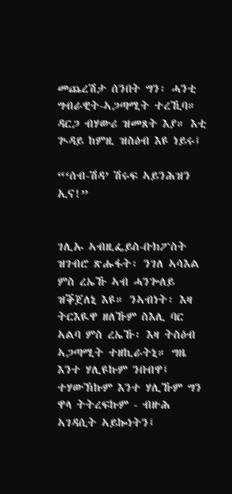መጨረሽታ ሰንበት ግን፡ ሓንቲ ግብራዊት-ኣጋጣሚት ተረኺባ። ዳርጋ ብሃውሪ ዝመጸት እያ። እቲ ጒዳይ ከምዚ ዝስዕብ እዩ ነይሩ፤

“‘ሰብ-ሽዳ’ ሽሩፍ ኣይንሕዝን ኢና!”


ገሊኡ ኣብዚፌይስ-ቡክፖስት ዝገብሮ ጽሑፋት፡ ንገለ ኣሳእል ምስ ረኤኹ ኣብ ሓንጐለይ ዝቕጀለኒ እዩ። ንኣብነት፡ እዛ ትርእዪዋ ዘለኹም ስእሊ ባር ኣልባ ምስ ረኤኹ፡ እዛ ትስዕብ ኣጋጣሚት ተዘኪራትኒ። ግዜ እንተ ሃሊዩኩም ንበብዋ፤ ተሃውኽኩም እንተ ሃሊኹም ግን ዋላ ትትረፍኩም - ብዙሕ ኣገዳሲት ኣይኰነትን፤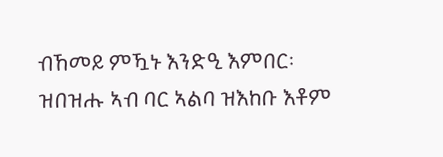ብኸመይ ምዃኑ እንድዒ እምበር፡ ዝበዝሑ ኣብ ባር ኣልባ ዝእከቡ እቶም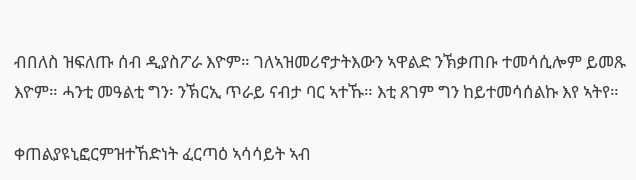ብበለስ ዝፍለጡ ሰብ ዲያስፖራ እዮም። ገለኣዝመሪኖታትእውን ኣዋልድ ንኽቃጠቡ ተመሳሲሎም ይመጹ እዮም። ሓንቲ መዓልቲ ግን፡ ንኽርኢ ጥራይ ናብታ ባር ኣተኹ። እቲ ጸገም ግን ከይተመሳሰልኩ እየ ኣትየ።

ቀጠልያዩኒፎርምዝተኸድነት ፈርጣዕ ኣሳሳይት ኣብ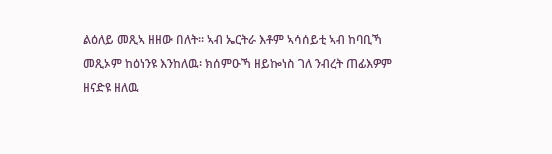ልዕለይ መጺኣ ዘዘው በለት። ኣብ ኤርትራ እቶም ኣሳሰይቲ ኣብ ከባቢኻ መጺኦም ከዕነንዩ እንከለዉ፡ ክሰምዑኻ ዘይኰነስ ገለ ንብረት ጠፊእዎም ዘናድዩ ዘለዉ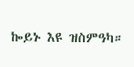ኰይኑ እዩ ዝስምዓካ።